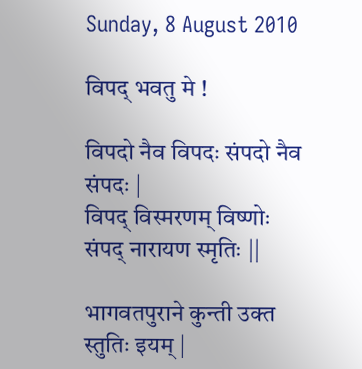Sunday, 8 August 2010

विपद् भवतु मे !

विपदो नैव विपदः संपदो नैव संपदः |
विपद् विस्मरणम् विष्णोः संपद् नारायण स्मृतिः ||

भागवतपुराने कुन्ती उक्त स्तुतिः इयम् |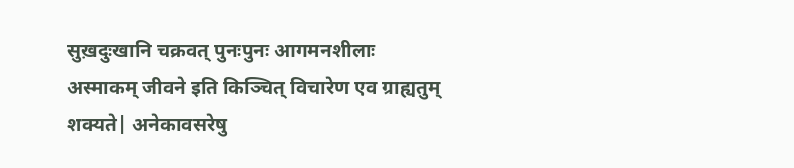सुख़दुःखानि चक्रवत् पुनःपुनः आगमनशीलाः अस्माकम् जीवने इति किञ्चित् विचारेण एव ग्राह्यतुम् शक्यते| अनेकावसरेषु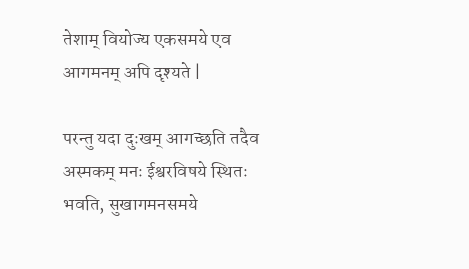तेशाम् वियोज्य एकसमये एव आगमनम् अपि दृश्यते |

परन्तु यदा दुःखम् आगच्छति तदैव अस्मकम् मनः ईश्वरविषये स्थितः भवति, सुखागमनसमये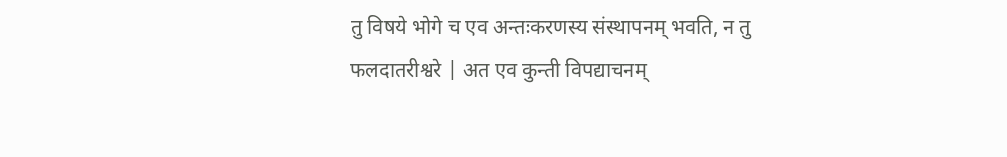तु विषये भोगे च एव अन्तःकरणस्य संस्थापनम् भवति, न तु फलदातरीश्वरे | अत एव कुन्ती विपद्याचनम्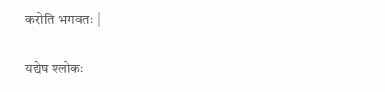करोति भगवतः |

यद्येष श्लोकः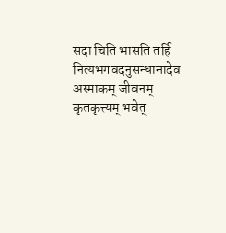सदा चिति भासति तर्हि नित्यभगवदनुसन्धानादेव अस्माकम् जीवनम् कृतकृत्त्यम् भवेत्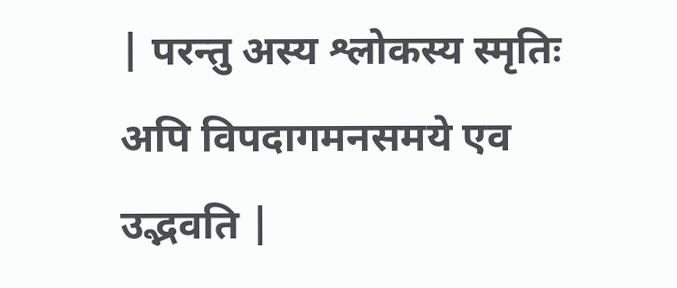| परन्तु अस्य श्लोकस्य स्मृतिः अपि विपदागमनसमये एव उद्भवति |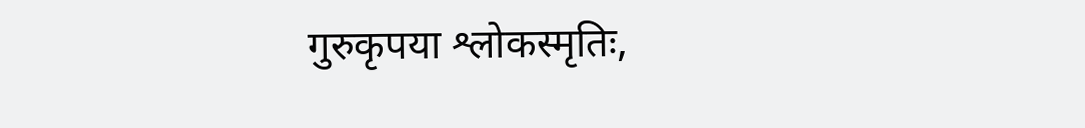गुरुकृपया श्लोकस्मृतिः,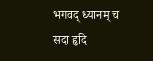भगवद् ध्यानम् च सदा हृदि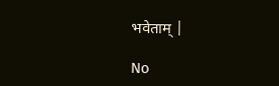भवेताम् |

No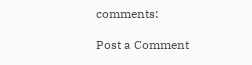comments:

Post a Comment